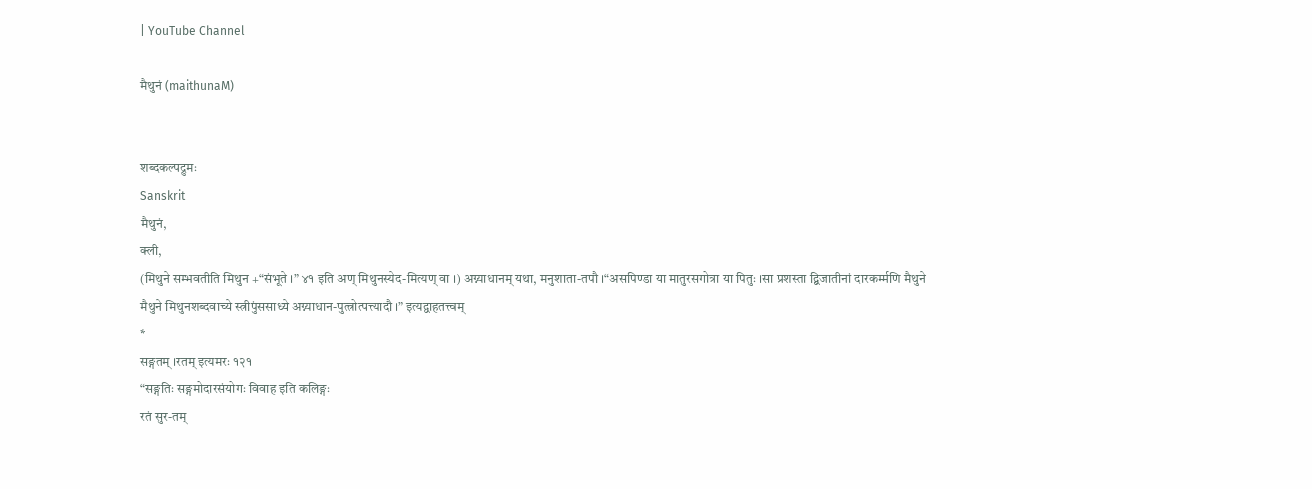| YouTube Channel

मैथुनं (maithunaM)


शब्दकल्पद्रुमः
Sanskrit
मैथुनं,
क्ली,
(मिथुने सम्भवतीति मिथुन +“संभूते ।” ४१ इति अण् मिथुनस्येद-मित्यण् वा ।) अग्न्याधानम् यथा, मनुशाता-तपौ ।“असपिण्डा या मातुरसगोत्रा या पितुः ।सा प्रशस्ता द्बिजातीनां दारकर्म्मणि मैथुने
मैथुने मिथुनशब्दवाच्ये स्त्रीपुंससाध्ये अग्न्याधान-पुत्त्रोत्पत्त्यादौ ।” इत्यद्वाहतत्त्वम्
*
सङ्गतम् ।रतम् इत्यमरः १२१
“सङ्गतिः सङ्गमोदारसंयोगः विवाह इति कलिङ्गः
रतं सुर-तम्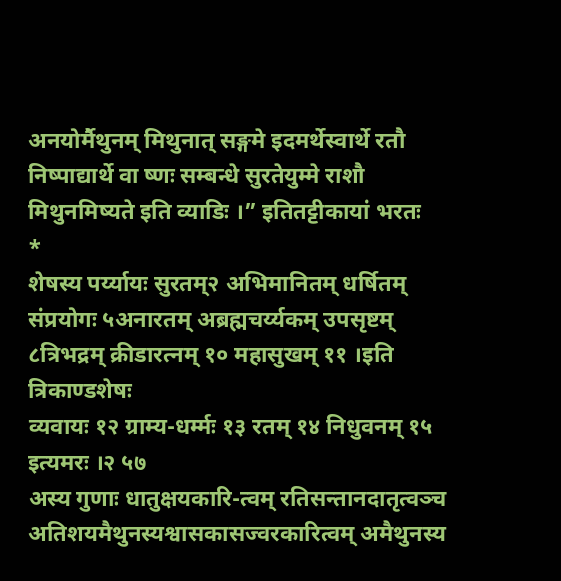अनयोर्मैथुनम् मिथुनात् सङ्गमे इदमर्थेस्वार्थे रतौ निष्पाद्यार्थे वा ष्णः सम्बन्धे सुरतेयुम्मे राशौ मिथुनमिष्यते इति व्याडिः ।” इतितट्टीकायां भरतः
*
शेषस्य पर्य्यायः सुरतम्२ अभिमानितम् धर्षितम् संप्रयोगः ५अनारतम् अब्रह्मचर्य्यकम् उपसृष्टम् ८त्रिभद्रम् क्रीडारत्नम् १० महासुखम् ११ ।इति त्रिकाण्डशेषः
व्यवायः १२ ग्राम्य-धर्म्मः १३ रतम् १४ निधुवनम् १५ इत्यमरः ।२ ५७
अस्य गुणाः धातुक्षयकारि-त्वम् रतिसन्तानदातृत्वञ्च अतिशयमैथुनस्यश्वासकासज्वरकारित्वम् अमैथुनस्य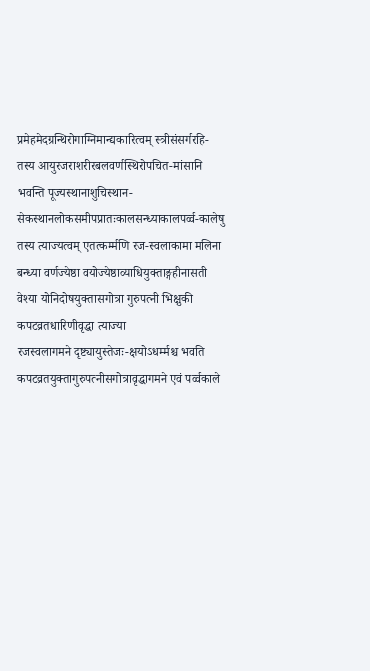प्रमेहमेदग्रन्थिरोगाग्निमान्द्यकारित्वम् स्त्रीसंसर्गरहि-तस्य आयुरजराशरीरबलवर्णस्थिरोपचित-मांसानि भवन्ति पूज्यस्थानाशुचिस्थान-सेकस्थानलोकसमीपप्रातःकालसन्ध्याकालपर्व्व-कालेषु तस्य त्याज्यत्वम् एतत्कर्म्मणि रज-स्वलाकामा मलिना बन्ध्या वर्णज्येष्ठा वयोज्येष्ठाव्याधियुक्ताङ्गहीनासती वेश्या योनिदोषयुक्तासगोत्रा गुरुपत्नी भिक्षुकी कपटव्रतधारिणीवृद्धा त्याज्या
रजस्वलागमने दृष्ट्यायुस्तेजः-क्षयोऽधर्म्मश्च भवति कपटव्रतयुक्तागुरुपत्नीसगोत्रावृद्धागमने एवं पर्व्वकाले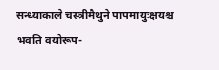सन्ध्याकाले चस्त्रीमैथुने पापमायुःक्षयश्च भवति वयोरूप-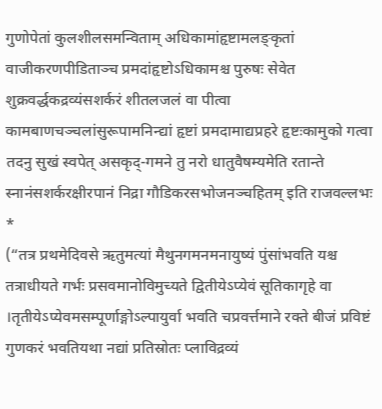गुणोपेतां कुलशीलसमन्विताम् अधिकामांहृष्टामलङ्कृतां वाजीकरणपीडिताञ्च प्रमदांहृष्टोऽधिकामश्च पुरुषः सेवेत शुक्रवर्द्धकद्रव्यंसशर्करं शीतलजलं वा पीत्वा कामबाणचञ्चलांसुरूपामनिन्द्यां हृष्टां प्रमदामाद्यप्रहरे हृष्टःकामुको गत्वा तदनु सुखं स्वपेत् असकृद्-गमने तु नरो धातुवैषम्यमेति रतान्ते स्नानंसशर्करक्षीरपानं निद्रा गौडिकरसभोजनञ्चहितम् इति राजवल्लभः
*
(“तत्र प्रथमेदिवसे ऋतुमत्यां मैथुनगमनमनायुष्यं पुंसांभवति यश्च तत्राधीयते गर्भः प्रसवमानोविमुच्यते द्वितीयेऽप्येवं सूतिकागृहे वा ।तृतीयेऽप्येवमसम्पूर्णाङ्गोऽल्पायुर्वा भवति चप्रवर्त्तमाने रक्ते बीजं प्रविष्टं गुणकरं भवतियथा नद्यां प्रतिस्रोतः प्लाविद्रव्यं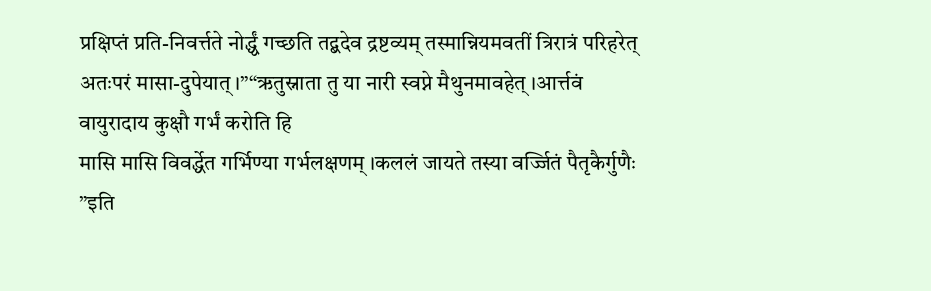प्रक्षिप्तं प्रति-निवर्त्तते नोर्द्ध्वं गच्छति तद्बदेव द्रष्टव्यम् तस्मान्नियमवतीं त्रिरात्रं परिहरेत् अतःपरं मासा-दुपेयात् ।”“ऋतुस्नाता तु या नारी स्वप्ने मैथुनमावहेत् ।आर्त्तवं वायुरादाय कुक्षौ गर्भं करोति हि
मासि मासि विवर्द्धेत गर्भिण्या गर्भलक्षणम् ।कललं जायते तस्या वर्ज्जितं पैतृकैर्गुणैः
”इति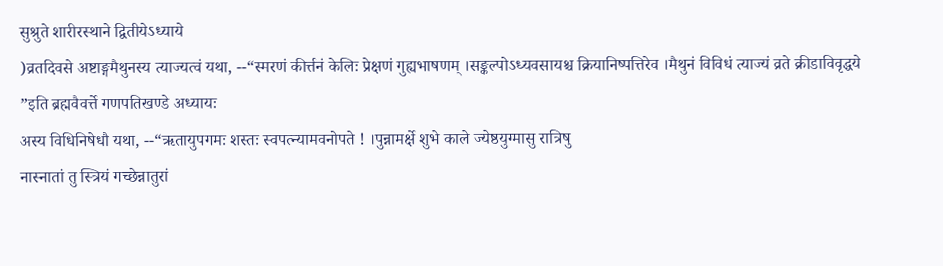सुश्रुते शारीरस्थाने द्वितीयेऽध्याये
)व्रतदिवसे अष्टाङ्गमैथुनस्य त्याज्यत्वं यथा, --“स्मरणं कीर्त्तनं केलिः प्रेक्षणं गुह्यभाषणम् ।सङ्कल्पोऽध्यवसायश्च क्रियानिष्पत्तिरेव ।मैथुनं विविधं त्याज्यं व्रते क्रीडाविवृद्धये
”इति ब्रह्मवैवर्त्ते गणपतिखण्डे अध्यायः
अस्य विधिनिषेधौ यथा, --“ऋतायुपगमः शस्तः स्वपत्न्यामवनोपते ! ।पुन्नामर्क्षे शुभे काले ज्येष्ठयुग्मासु रात्रिषु
नास्नातां तु स्त्रियं गच्छेन्नातुरां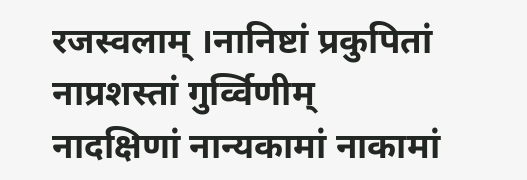रजस्वलाम् ।नानिष्टां प्रकुपितां नाप्रशस्तां गुर्व्विणीम्
नादक्षिणां नान्यकामां नाकामां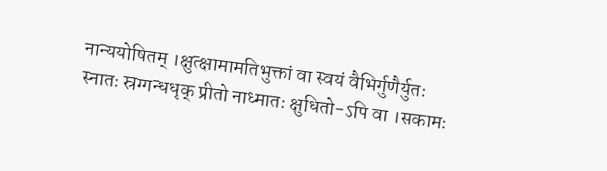नान्ययोषितम् ।क्षुत्क्षामामतिभुक्तां वा स्वयं वैभिर्गुणैर्युतः
स्नातः स्रग्गन्धधृक् प्रीतो नाध्मातः क्षुधितो-ऽपि वा ।सकामः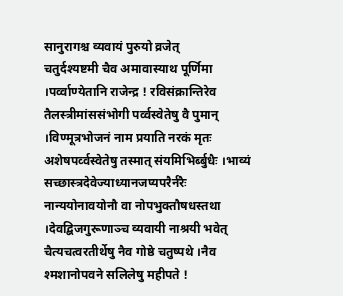सानुरागश्च व्यवायं पुरुयो व्रजेत्
चतुर्दश्यष्टमी चैव अमावास्याथ पूर्णिमा ।पर्व्वाण्येतानि राजेन्द्र ! रविसंक्रान्तिरेव
तैलस्त्रीमांससंभोगी पर्व्वस्वेतेषु वै पुमान् ।विण्मूत्रभोजनं नाम प्रयाति नरकं मृतः
अशेषपर्व्वस्वेतेषु तस्मात् संयमिभिर्ब्बुधैः ।भाव्यं सच्छास्त्रदेवेज्याध्यानजप्यपरैर्नरैः
नान्ययोनावयोनौ वा नोपभुक्तौषधस्तथा ।देवद्बिजगुरूणाञ्च व्यवायी नाश्रयी भवेत्
चैत्यचत्वरतीर्थेषु नैव गोष्ठे चतुष्पथे ।नैव श्मशानोपवने सलिलेषु महीपते !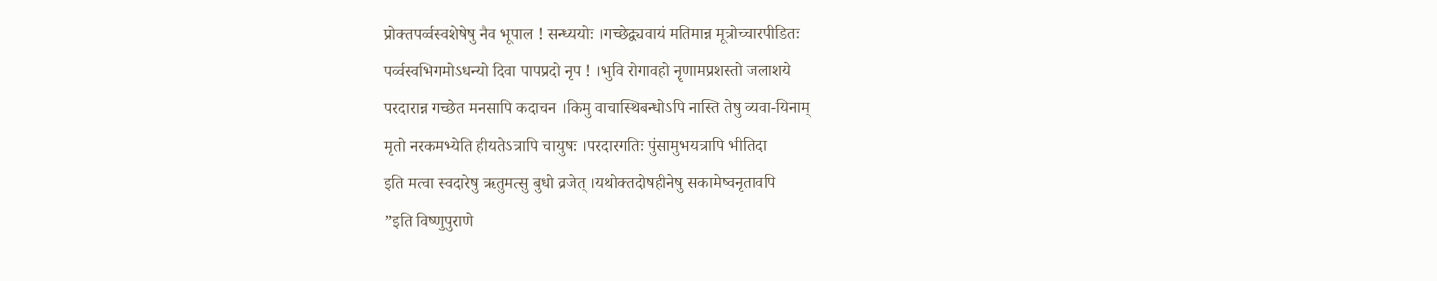प्रोक्तपर्व्वस्वशेषेषु नैव भूपाल ! सन्ध्ययोः ।गच्छेद्व्यवायं मतिमान्न मूत्रोच्चारपीडितः
पर्व्वस्वभिगमोऽधन्यो दिवा पापप्रदो नृप ! ।भुवि रोगावहो नॄणामप्रशस्तो जलाशये
परदारान्न गच्छेत मनसापि कदाचन ।किमु वाचास्थिबन्धोऽपि नास्ति तेषु व्यवा-यिनाम्
मृतो नरकमभ्येति हीयतेऽत्रापि चायुषः ।परदारगतिः पुंसामुभयत्रापि भीतिदा
इति मत्वा स्वदारेषु ऋतुमत्सु बुधो व्रजेत् ।यथोक्तदोषहीनेषु सकामेष्वनृतावपि
”इति विष्णुपुराणे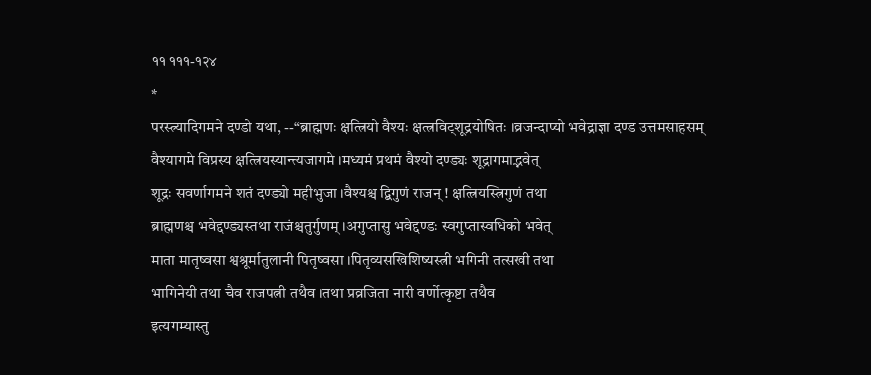११ १११-१२४
*
परस्त्र्यादिगमने दण्डो यथा, --“ब्राह्मणः क्षत्त्रियो वैश्यः क्षत्त्रविट्शूद्रयोषितः ।व्रजन्दाप्यो भवेद्राज्ञा दण्ड उत्तमसाहसम्
वैश्यागमे विप्रस्य क्षत्त्रियस्यान्त्यजागमे ।मध्यमं प्रथमं वैश्यो दण्ड्यः शूद्रागमाद्भवेत्
शूद्रः सवर्णागमने शतं दण्ड्यो महीभुजा ।वैश्यश्च द्बिगुणं राजन् ! क्षत्त्रियस्त्रिगुणं तथा
ब्राह्मणश्च भवेद्दण्ड्यस्तथा राजंश्चतुर्गुणम् ।अगुप्तासु भवेद्दण्डः स्वगुप्तास्वधिको भवेत्
माता मातृष्वसा श्वश्रूर्मातुलानी पितृष्वसा ।पितृव्यसखिशिष्यस्त्री भगिनी तत्सखी तथा
भागिनेयी तथा चैव राजपत्नी तथैव ।तथा प्रव्रजिता नारी वर्णोत्कृष्टा तथैव
इत्यगम्यास्तु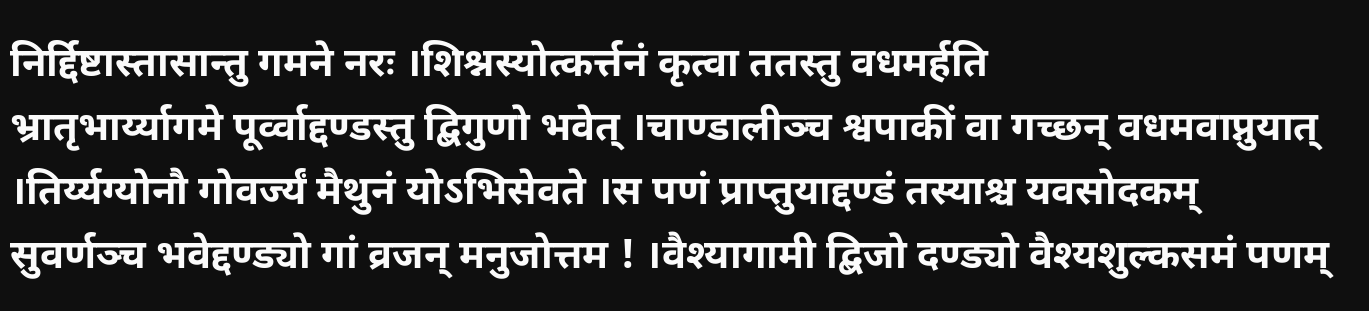निर्द्दिष्टास्तासान्तु गमने नरः ।शिश्नस्योत्कर्त्तनं कृत्वा ततस्तु वधमर्हति
भ्रातृभार्य्यागमे पूर्व्वाद्दण्डस्तु द्बिगुणो भवेत् ।चाण्डालीञ्च श्वपाकीं वा गच्छन् वधमवाप्नुयात् ।तिर्य्यग्योनौ गोवर्ज्यं मैथुनं योऽभिसेवते ।स पणं प्राप्तुयाद्दण्डं तस्याश्च यवसोदकम्
सुवर्णञ्च भवेद्दण्ड्यो गां व्रजन् मनुजोत्तम ! ।वैश्यागामी द्बिजो दण्ड्यो वैश्यशुल्कसमं पणम्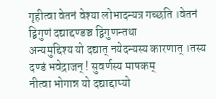गृहीत्वा वेतनं वेश्या लोभादन्यत्र गच्छति ।वेतनं द्बिगुणं दद्याद्दण्डञ्च द्विगुणन्तथा
अन्यमुद्दिश्य यो दद्यात् नयेदन्यस्य कारणात् ।तस्य दण्डं भवेद्राजन् ! सुवर्णस्य माषकम्
नीत्वा भोगान्न यो दद्याद्दाप्यो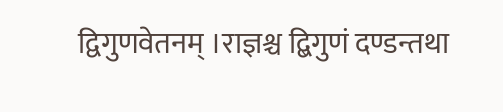द्विगुणवेतनम् ।राज्ञश्च द्बिगुणं दण्डन्तथा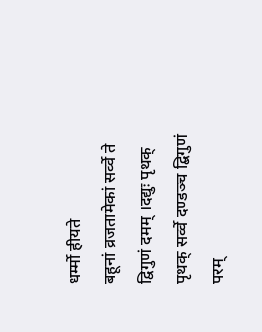धर्म्मो हीयते
बहूनां व्रजतामेकां सर्व्वे ते द्विगुणं दमम् ।दद्युः पृथक् पृथक् सर्व्वे दण्डञ्च द्बिगुणं परम्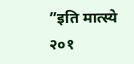”इति मात्स्ये २०१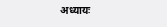अध्यायः